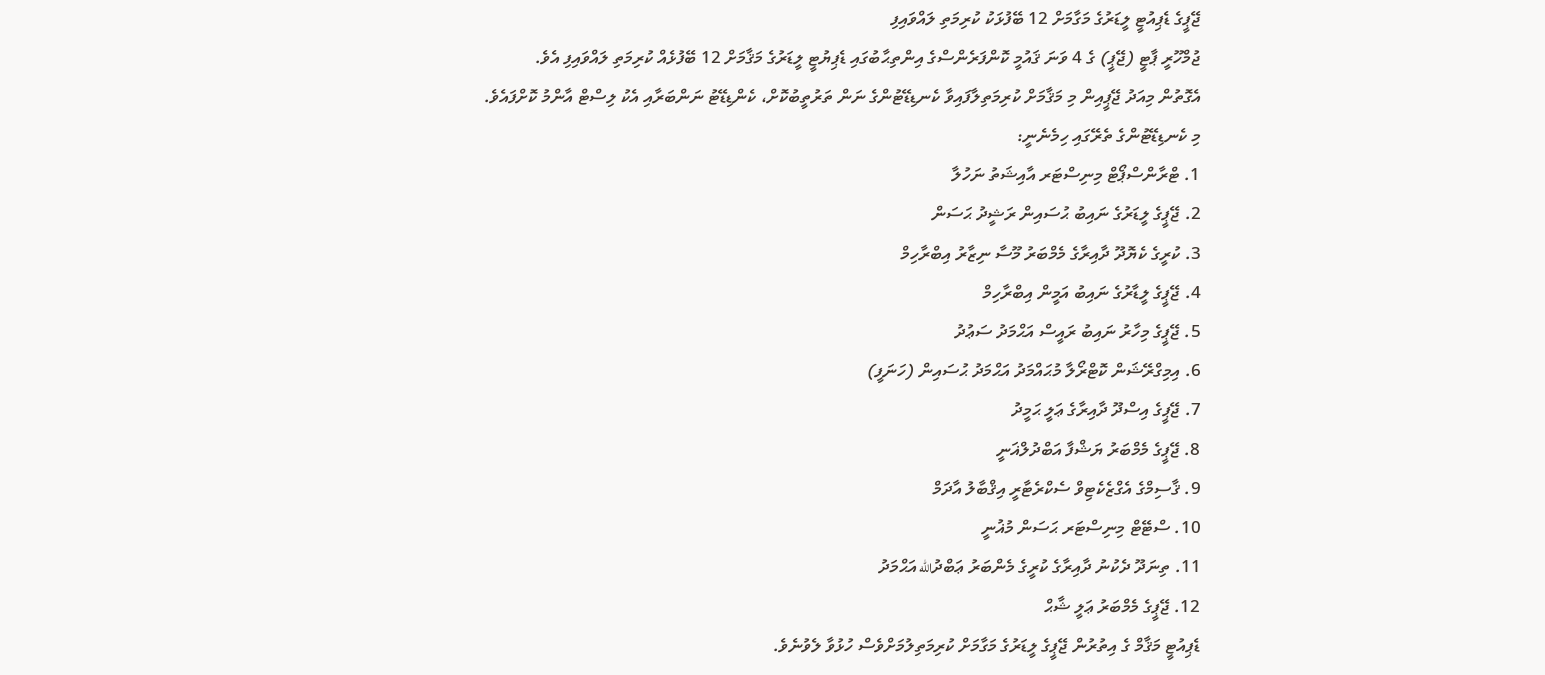ޖޭޕީގެ ޑެޕިއުޓީ ލީޑަރުގެ މަގާމަށް 12 ބޭފުޅަކު ކުރިމަތި ލައްވައިފި
ޖުމްހޫރީ ޕާޓީ (ޖޭޕީ) ގެ 4 ވަނަ ޤައުމީ ކޮންފަރެންސްގެ އިންތިޙާބުގައި ޑެޕިޔުޓީ ލީޑަރުގެ މަޤާމަށް 12 ބޭފުޅެއް ކުރިމަތި ލައްވައިފި އެވެ.
އެގޮތުން މިއަދު ޖޭޕީއިން މި މަޤާމަށް ކުރިމަތިލާފައިވާ ކެނޑިޑޭޓުންގެ ނަން ތަރުތީބުކޮށް، ކެންޑިޑޭޓު ނަންބަރާއި އެކު ލިސްޓް އާންމު ކޮށްފައެވެ.
މި ކެނޑިޑޭޓުންގެ ތެރޭގައި ހިމެނެނީ:
1. ޓްރާންސްޕޯޓް މިނިސްޓަރ އާއިޝަތު ނަހުލާ
2. ޖޭޕީގެ ލީޑަރުގެ ނައިބު ޙުސައިން ރަޝީދު ޙަސަން
3. ކުރީގެ ކެޔޮދޫ ދާއިރާގެ މެމްބަރު މޫސާ ނިޒާރު އިބްރާހިމް
4. ޖޭޕީގެ ލީޑާރުގެ ނައިބު އަމީން އިބްރާހިމް
5. ޖޭޕީގެ މިހާރު ނައިބު ރައީސް އަޙްމަދު ސަޢުދު
6. އިމިގްރޭޝަން ކޮޓްރޯލާ މުޙައްމަދު އަޙްމަދު ޙުސައިން (ހަނަފީ)
7. ޖޭޕީގެ އިސްދޫ ދާއިރާގެ ޢަލީ ޙަމީދު
8. ޖޭޕީގެ މެމްބަރު ޔަޝްފާ އަބްދުލްޣަނީ
9. ޤާސިމްގެ އެގްޒެކެޓިވް ސެކްރެޓާރީ އިޤްބާލު އާދަމް
10. ސްޓޭޓް މިނިސްޓަރ ޙަސަން މުޣުނީ
11. ތިނަދޫ ދެކުނު ދާއިރާގެ ކުރީގެ މެންބަރު ޢަބްދުالله އަޙްމަދު
12. ޖޭޕީގެ މެމްބަރު ޢަލީ ޝާޙް
ޑެޕިއުޓީ މަޤާމް ގެ އިތުރުން ޖޭޕީގެ ލީޑަރުގެ މަގާމަށް ކުރިމަތިލުމަށްވެސް ހުޅުވާ ލެވުނެވެ.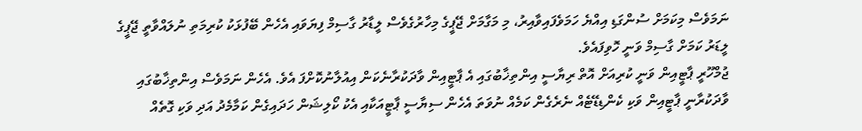ނަމަވެސް މިކަމަށް ސުންގަޑި އިއްޔެ ހަމަވެފައިވާއިރު، މި މަގާމަށް ޖޭޕީގެ މިހާރުގެވެސް ލީޑާރު ގާސިމް ފިޔަވައި އެހެން ބޭފުޅަކު ކުރިމަތި ނުލައްވާތީ ޖޭޕީގެ ލީޑަރު ކަމަށް ގާސިމް ވަނީ ހޮވިފައެވެ.
ޖުމްހޫރީ ޕާޓީއިން ވަނީ ކުރިއަށް އޮތް ރިޔާސީ އިންތިޚާބުގައި އެ ޕާޓީއިން ވާދަކުރާނެކަން އިއުލާނުކޮށްފަ އެވެ. އެހެން ނަމަވެސް އިންތިޚާބުގައި ވާދަކުރާނީ ޕާޓީއިން ވަކި ކެންޑިޑޭޓެއް ނެރެގެން ކަމެއް ނުވަތަ އެހެން ސިޔާސީ ޕާޓީއަކާއި އެކު ކޯލިޝަން ހަދައިގެން ކަމާމެދު އަދި ވަކި ގޮތެއް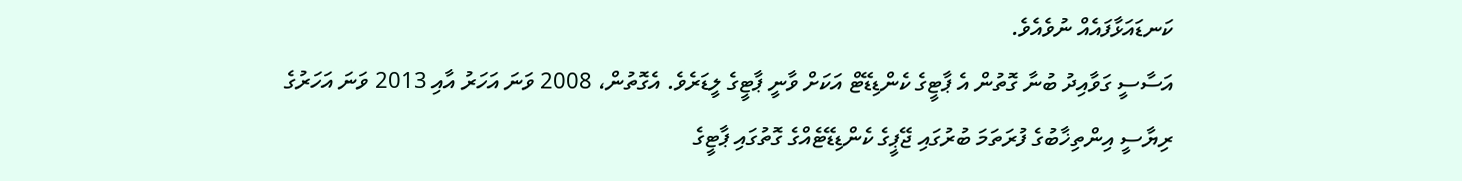ކަނޑައަޅާފައެއް ނުވެއެވެ.
އަސާސީ ގަވާއިދު ބުނާ ގޮތުން އެ ޕާޓީގެ ކެންޑިޑޭޓް އަކަށް ވާނީ ޕާޓީގެ ލީޑަރެވެ. އެގޮތުން، 2008 ވަނަ އަހަރު އާއި 2013 ވަނަ އަހަރުގެ ރިޔާސީ އިންތިޚާބުގެ ފުރަތަމަ ބުރުގައި ޖޭޕީގެ ކެންޑިޑޭޓެއްގެ ގޮތުގައި ޕާޓީގެ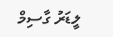ލީޑަރު ގާސިމް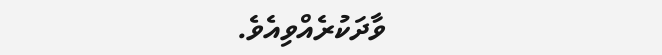ވާދަކުރެއްވިއެވެ.